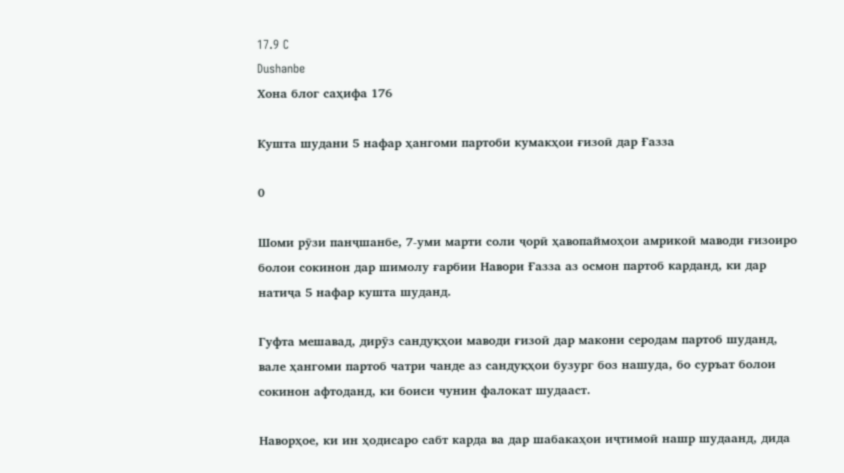17.9 C
Dushanbe
Хона блог саҳифа 176

Кушта шудани 5 нафар ҳангоми партоби кумакҳои ғизоӣ дар Ғазза

0

Шоми рӯзи панҷшанбе, 7-уми марти соли ҷорӣ ҳавопаймоҳои амрикоӣ маводи ғизоиро болои сокинон дар шимолу ғарбии Навори Ғазза аз осмон партоб карданд, ки дар натиҷа 5 нафар кушта шуданд.

Гуфта мешавад, дирӯз сандуқҳои маводи ғизоӣ дар макони серодам партоб шуданд, вале ҳангоми партоб чатри чанде аз сандуқҳои бузург боз нашуда, бо суръат болои сокинон афтоданд, ки боиси чунин фалокат шудааст.

Наворҳое, ки ин ҳодисаро сабт карда ва дар шабакаҳои иҷтимоӣ нашр шудаанд, дида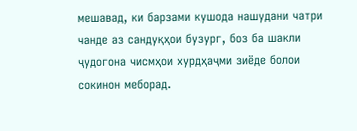мешавад, ки барзами кушода нашудани чатри чанде аз сандуқҳои бузург, боз ба шакли ҷудогона чисмҳои хурдҳаҷми зиёде болои сокинон меборад.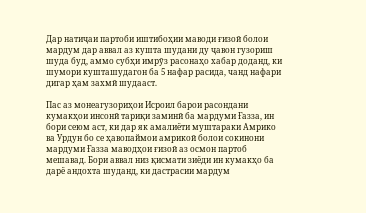Дар натиҷаи партоби иштибоҳии маводи ғизоӣ болои мардум дар аввал аз кушта шудани ду ҷавон гузориш шуда буд, аммо субҳи имрӯз расонаҳо хабар доданд, ки шумори кушташудагон ба 5 нафар расида, чанд нафари дигар ҳам захмӣ шудааст.

Пас аз монеагузориҳои Исроил барои расондани кумакҳои инсонӣ тариқи заминӣ ба мардуми Ғазза, ин бори сеюм аст, ки дар як амалиёти муштараки Амрико ва Урдун бо се ҳавопаймои амрикоӣ болои сокинони мардуми Ғазза маводҳои ғизоӣ аз осмон партоб мешавад. Бори аввал низ қисмати зиёди ин кумакҳо ба дарё андохта шуданд, ки дастрасии мардум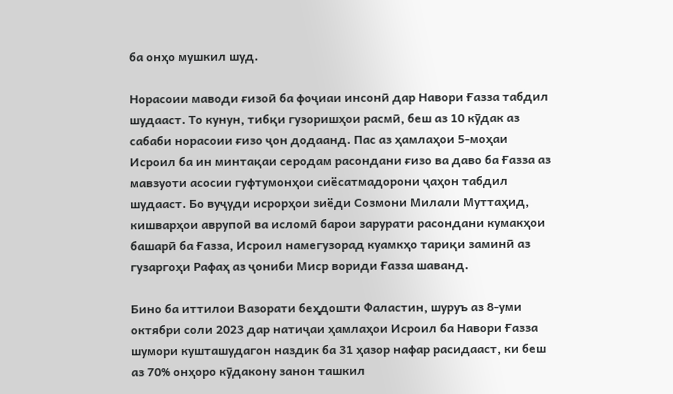ба онҳо мушкил шуд.

Норасоии маводи ғизоӣ ба фоҷиаи инсонӣ дар Навори Ғазза табдил шудааст. То кунун, тибқи гузоришҳои расмӣ, беш аз 10 кӯдак аз сабаби норасоии ғизо ҷон додаанд. Пас аз ҳамлаҳои 5-моҳаи Исроил ба ин минтақаи серодам расондани ғизо ва даво ба Ғазза аз мавзуоти асосии гуфтумонҳои сиёсатмадорони ҷаҳон табдил шудааст. Бо вуҷуди исрорҳои зиёди Созмони Милали Муттаҳид, кишварҳои аврупоӣ ва исломӣ барои зарурати расондани кумакҳои башарӣ ба Ғазза, Исроил намегузорад куамкҳо тариқи заминӣ аз гузаргоҳи Рафаҳ аз ҷониби Миср вориди Ғазза шаванд.

Бино ба иттилои Вазорати беҳдошти Фаластин, шуруъ аз 8-уми октябри соли 2023 дар натиҷаи ҳамлаҳои Исроил ба Навори Ғазза шумори кушташудагон наздик ба 31 ҳазор нафар расидааст, ки беш аз 70% онҳоро кӯдакону занон ташкил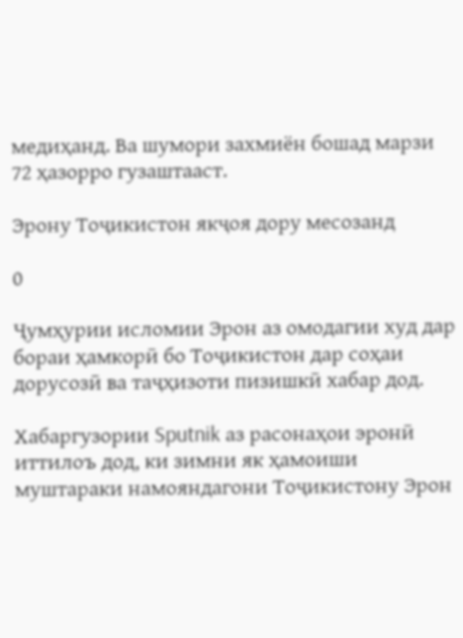медиҳанд. Ва шумори захмиён бошад марзи 72 ҳазорро гузаштааст.

Эрону Тоҷикистон якҷоя дору месозанд

0

Ҷумҳурии исломии Эрон аз омодагии худ дар бораи ҳамкорӣ бо Тоҷикистон дар соҳаи дорусозӣ ва таҷҳизоти пизишкӣ хабар дод.

Хабаргузории Sputnik аз расонаҳои эронӣ иттилоъ дод, ки зимни як ҳамоиши муштараки намояндагони Тоҷикистону Эрон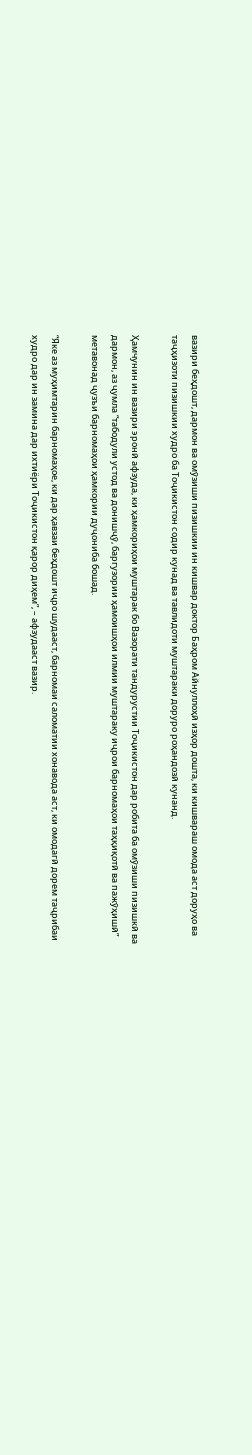вазири беҳдошт, дармон ва омӯзиши пизишкии ин кишвар доктор Баҳром Айнуллоҳӣ изҳор дошта, ки кишвараш омода аст доруҳо ва таҷҳизоти пизишкии худро ба Тоҷикистон содир кунад ва тавлидоти муштараки доруро роҳандозӣ кунанд.

Ҳамчунин ин вазири эронӣ афзуда, ки ҳамкориҳои муштарак бо Вазорати тандурустии Тоҷикистон дар робита ба омӯзиши пизишкӣ ва дармон, аз ҷумла “табодули устод ва донишҷӯ, баргузории ҳамоишҳои илмии муштараку иҷрои барномаҳои таҳқиқотӣ ва пажӯҳишӣ” метавонад ҷузъи барномаҳои ҳамкории дуҷониба бошад.

“Яке аз муҳимтарин барномаҳое, ки дар ҳавзаи беҳдошт иҷро шудааст, барномаи саломатии хонавода аст, ки омодагӣ дорем таҷрибаи худро дар ин замина дар ихтиёри Тоҷикистон қарор диҳем”, – афзудааст вазир.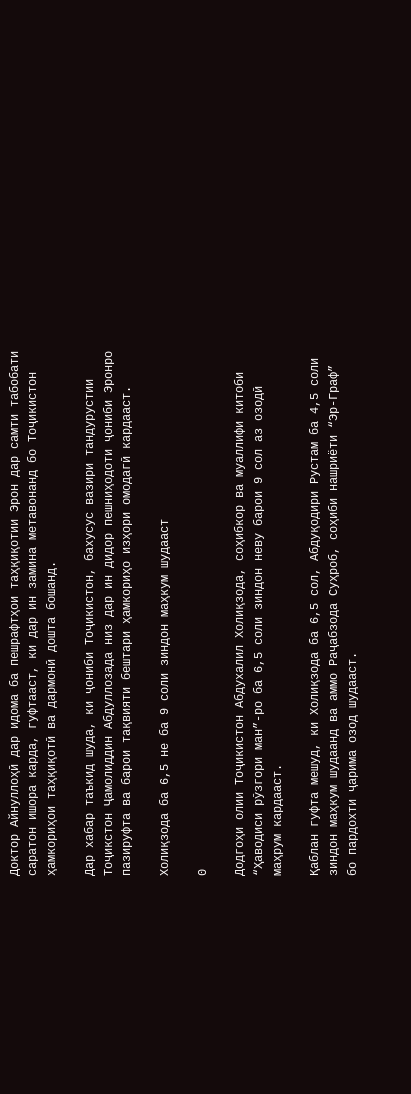Доктор Айнуллоҳӣ дар идома ба пешрафтҳои таҳқиқотии Эрон дар самти табобати саратон ишора карда, гуфтааст, ки дар ин замина метавонанд бо Тоҷикистон ҳамкориҳои таҳқиқотӣ ва дармонӣ дошта бошанд.

Дар хабар таъкид шуда, ки ҷониби Тоҷикистон, бахусус вазири тандурустии Тоҷикстон Ҷамолиддин Абдуллозада низ дар ин дидор пешниҳодоти ҷониби Эронро пазируфта ва барои тақвияти бештари ҳамкориҳо изҳори омодагӣ кардааст.

Холиқзода ба 6,5 не ба 9 соли зиндон маҳкум шудааст

0

Додгоҳи олии Тоҷикистон Абдухалил Холиқзода, соҳибкор ва муаллифи китоби “Ҳаводиси рӯзгори ман”-ро ба 6,5 соли зиндон неву барои 9 сол аз озодӣ маҳрум кардааст.

Қаблан гуфта мешуд, ки Холиқзода ба 6,5 сол, Абдуқодири Рустам ба 4,5 соли зиндон маҳкум шудаанд ва аммо Раҷабзода Суҳроб, соҳиби нашриёти “Эр-Граф” бо пардохти ҷарима озод шудааст.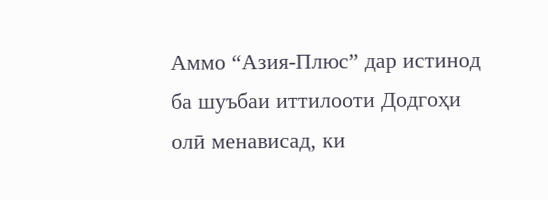Аммо “Азия-Плюс” дар истинод ба шуъбаи иттилооти Додгоҳи олӣ менависад, ки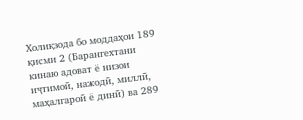Холиқзода бо моддаҳои 189 қисми 2 (Барангехтани кинаю адоват ё низои иҷтимоӣ, нажодӣ, миллӣ, маҳалгароӣ ё динӣ) ва 289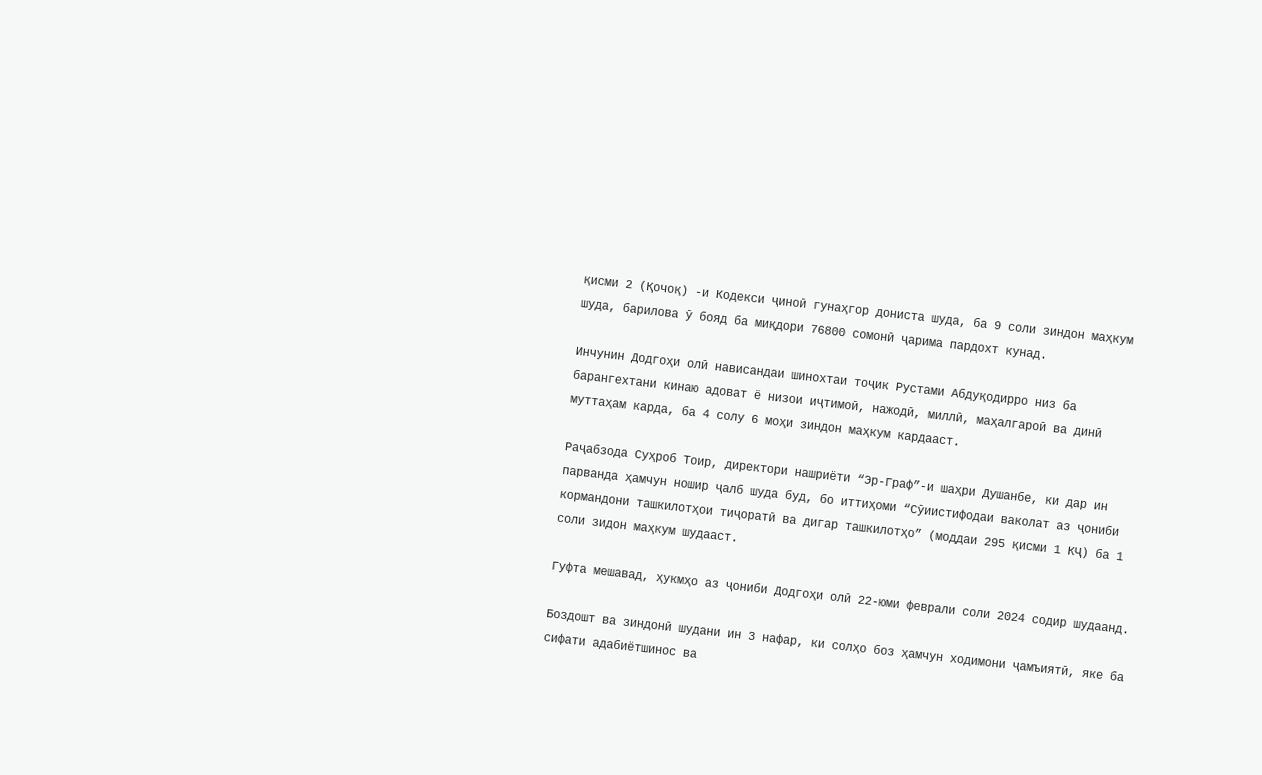қисми 2 (Қочоқ) -и Кодекси ҷиноӣ гунаҳгор дониста шуда, ба 9 соли зиндон маҳкум шуда, барилова ӯ бояд ба миқдори 76800 сомонӣ ҷарима пардохт кунад.

Инчунин Додгоҳи олӣ нависандаи шинохтаи тоҷик Рустами Абдуқодирро низ ба барангехтани кинаю адоват ё низои иҷтимоӣ, нажодӣ, миллӣ, маҳалгароӣ ва динӣ муттаҳам карда, ба 4 солу 6 моҳи зиндон маҳкум кардааст.

Раҷабзода Суҳроб Тоир, директори нашриёти “Эр-Граф”-и шаҳри Душанбе, ки дар ин парванда ҳамчун ношир ҷалб шуда буд, бо иттиҳоми “Сӯиистифодаи ваколат аз ҷониби кормандони ташкилотҳои тиҷоратӣ ва дигар ташкилотҳо” (моддаи 295 қисми 1 КҶ) ба 1 соли зидон маҳкум шудааст.

Гуфта мешавад, ҳукмҳо аз ҷониби Додгоҳи олӣ 22-юми феврали соли 2024 содир шудаанд.

Боздошт ва зиндонӣ шудани ин 3 нафар, ки солҳо боз ҳамчун ходимони ҷамъиятӣ, яке ба сифати адабиётшинос ва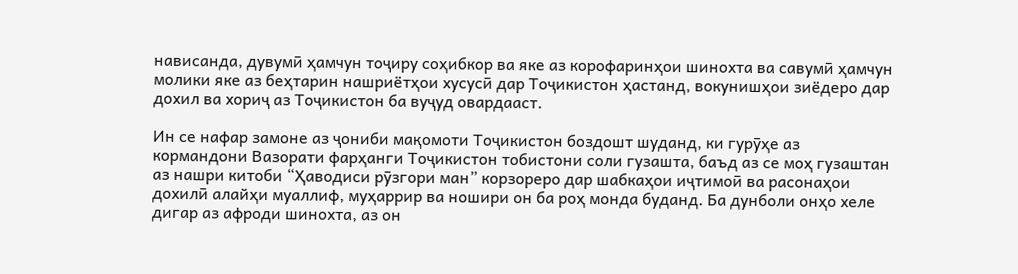нависанда, дувумӣ ҳамчун тоҷиру соҳибкор ва яке аз корофаринҳои шинохта ва савумӣ ҳамчун молики яке аз беҳтарин нашриётҳои хусусӣ дар Тоҷикистон ҳастанд, вокунишҳои зиёдеро дар дохил ва хориҷ аз Тоҷикистон ба вуҷуд овардааст.

Ин се нафар замоне аз ҷониби мақомоти Тоҷикистон боздошт шуданд, ки гурӯҳе аз кормандони Вазорати фарҳанги Тоҷикистон тобистони соли гузашта, баъд аз се моҳ гузаштан аз нашри китоби “Ҳаводиси рӯзгори ман” корзореро дар шабкаҳои иҷтимоӣ ва расонаҳои дохилӣ алайҳи муаллиф, муҳаррир ва ношири он ба роҳ монда буданд. Ба дунболи онҳо хеле дигар аз афроди шинохта, аз он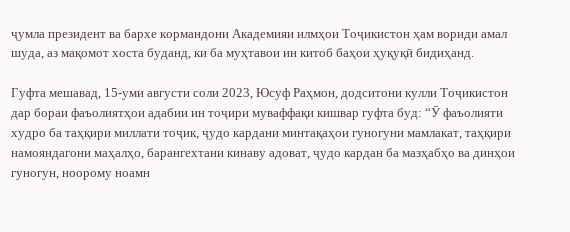ҷумла президент ва бархе кормандони Академияи илмҳои Тоҷикистон ҳам вориди амал шуда, аз мақомот хоста буданд, ки ба муҳтавои ин китоб баҳои ҳуқуқӣ бидиҳанд.

Гуфта мешавад, 15-уми августи соли 2023, Юсуф Раҳмон, додситони кулли Тоҷикистон дар бораи фаъолиятҳои адабии ин тоҷири муваффақи кишвар гуфта буд: “Ӯ фаъолияти худро ба таҳқири миллати тоҷик, ҷудо кардани минтақаҳои гуногуни мамлакат, таҳқири намояндагони маҳалҳо, барангехтани кинаву адоват, ҷудо кардан ба мазҳабҳо ва динҳои гуногун, ноорому ноамн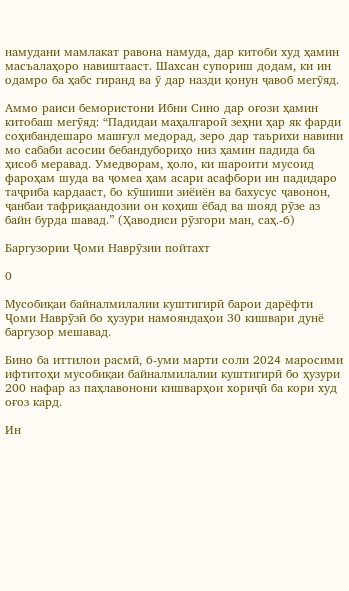намудани мамлакат равона намуда, дар китоби худ ҳамин масъалаҳоро навиштааст. Шахсан супориш додам, ки ин одамро ба ҳабс гиранд ва ӯ дар назди қонун ҷавоб мегӯяд.

Аммо раиси бемористони Ибни Сино дар оғози ҳамин китобаш мегӯяд: “Падидаи маҳалгароӣ зеҳни ҳар як фарди соҳибандешаро машғул медорад, зеро дар таърихи навини мо сабаби асосии бебандубориҳо низ ҳамин падида ба ҳисоб меравад. Умедворам, ҳоло, ки шароити мусоид фароҳам шуда ва ҷомеа ҳам асари асафбори ин падидаро таҷриба кардааст, бо кӯшиши зиёиён ва бахусус ҷавонон, ҷанбаи тафриқаандозии он коҳиш ёбад ва шояд рӯзе аз байн бурда шавад.” (Ҳаводиси рӯзгори ман, саҳ.-6)

Баргузории Ҷоми Наврӯзии пойтахт

0

Мусобиқаи байналмилалии куштигирӣ барои дарёфти Ҷоми Наврӯзӣ бо ҳузури намояндаҳои 30 кишвари дунё баргузор мешавад.

Бино ба иттилои расмӣ, 6-уми марти соли 2024 маросими ифтитоҳи мусобиқаи байналмилалии куштигирӣ бо ҳузури 200 нафар аз паҳлавонони кишварҳои хориҷӣ ба кори худ оғоз кард.

Ин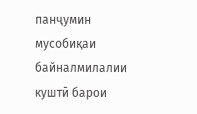панҷумин мусобиқаи байналмилалии куштӣ барои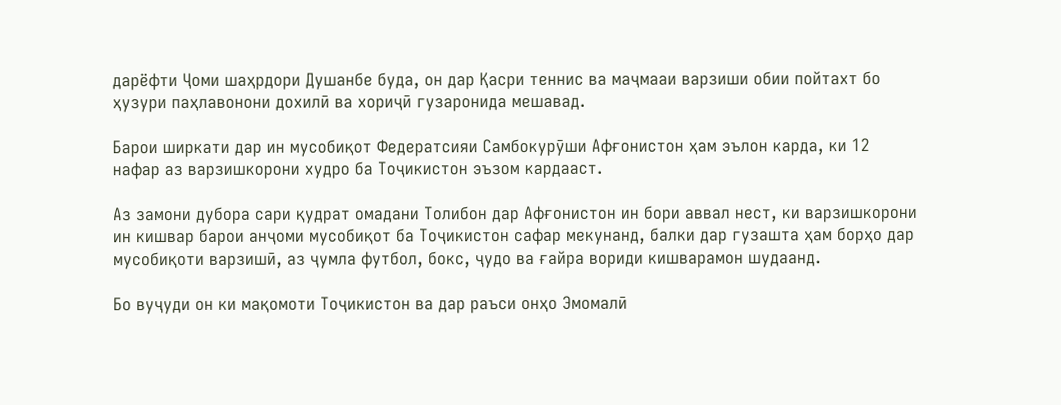дарёфти Ҷоми шаҳрдори Душанбе буда, он дар Қасри теннис ва маҷмааи варзиши обии пойтахт бо ҳузури паҳлавонони дохилӣ ва хориҷӣ гузаронида мешавад.

Барои ширкати дар ин мусобиқот Федератсияи Самбокурӯши Афғонистон ҳам эълон карда, ки 12 нафар аз варзишкорони худро ба Тоҷикистон эъзом кардааст.

Аз замони дубора сари қудрат омадани Толибон дар Афғонистон ин бори аввал нест, ки варзишкорони ин кишвар барои анҷоми мусобиқот ба Тоҷикистон сафар мекунанд, балки дар гузашта ҳам борҳо дар мусобиқоти варзишӣ, аз ҷумла футбол, бокс, ҷудо ва ғайра вориди кишварамон шудаанд.

Бо вуҷуди он ки мақомоти Тоҷикистон ва дар раъси онҳо Эмомалӣ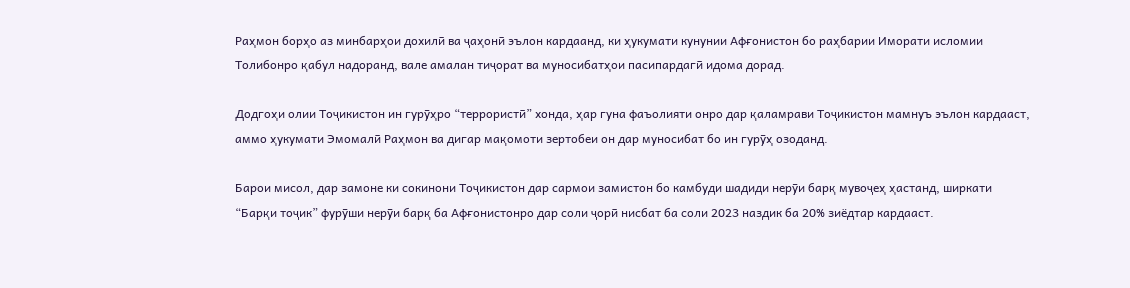Раҳмон борҳо аз минбарҳои дохилӣ ва ҷаҳонӣ эълон кардаанд, ки ҳукумати кунунии Афғонистон бо раҳбарии Иморати исломии Толибонро қабул надоранд, вале амалан тиҷорат ва муносибатҳои пасипардагӣ идома дорад.

Додгоҳи олии Тоҷикистон ин гурӯҳро “террористӣ” хонда, ҳар гуна фаъолияти онро дар қаламрави Тоҷикистон мамнуъ эълон кардааст, аммо ҳукумати Эмомалӣ Раҳмон ва дигар мақомоти зертобеи он дар муносибат бо ин гурӯҳ озоданд.

Барои мисол, дар замоне ки сокинони Тоҷикистон дар сармои замистон бо камбуди шадиди нерӯи барқ мувоҷеҳ ҳастанд, ширкати “Барқи тоҷик” фурӯши нерӯи барқ ба Афғонистонро дар соли ҷорӣ нисбат ба соли 2023 наздик ба 20% зиёдтар кардааст.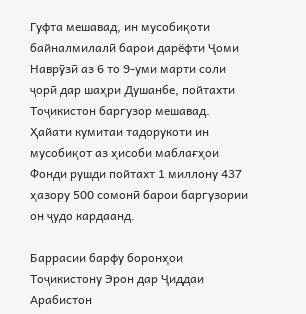Гуфта мешавад, ин мусобиқоти байналмилалӣ барои дарёфти Ҷоми Наврӯзӣ аз 6 то 9-уми марти соли ҷорӣ дар шаҳри Душанбе, пойтахти Тоҷикистон баргузор мешавад. Ҳайати кумитаи тадорукоти ин мусобиқот аз ҳисоби маблағҳои Фонди рушди пойтахт 1 миллону 437 ҳазору 500 сомонӣ барои баргузории он ҷудо кардаанд.

Баррасии барфу боронҳои Тоҷикистону Эрон дар Ҷиддаи Арабистон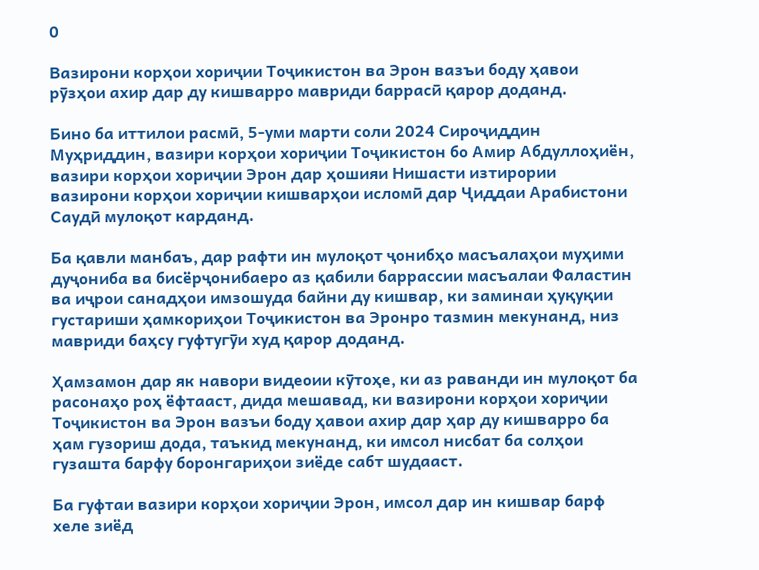0

Вазирони корҳои хориҷии Тоҷикистон ва Эрон вазъи боду ҳавои рӯзҳои ахир дар ду кишварро мавриди баррасӣ қарор доданд.

Бино ба иттилои расмӣ, 5-уми марти соли 2024 Сироҷиддин Муҳриддин, вазири корҳои хориҷии Тоҷикистон бо Амир Абдуллоҳиён, вазири корҳои хориҷии Эрон дар ҳошияи Нишасти изтирории вазирони корҳои хориҷии кишварҳои исломӣ дар Ҷиддаи Арабистони Саудӣ мулоқот карданд.

Ба қавли манбаъ, дар рафти ин мулоқот ҷонибҳо масъалаҳои муҳими дуҷониба ва бисёрҷонибаеро аз қабили баррассии масъалаи Фаластин ва иҷрои санадҳои имзошуда байни ду кишвар, ки заминаи ҳуқуқии густариши ҳамкориҳои Тоҷикистон ва Эронро тазмин мекунанд, низ мавриди баҳсу гуфтугӯи худ қарор доданд.

Ҳамзамон дар як навори видеоии кӯтоҳе, ки аз раванди ин мулоқот ба расонаҳо роҳ ёфтааст, дида мешавад, ки вазирони корҳои хориҷии Тоҷикистон ва Эрон вазъи боду ҳавои ахир дар ҳар ду кишварро ба ҳам гузориш дода, таъкид мекунанд, ки имсол нисбат ба солҳои гузашта барфу боронгариҳои зиёде сабт шудааст.

Ба гуфтаи вазири корҳои хориҷии Эрон, имсол дар ин кишвар барф хеле зиёд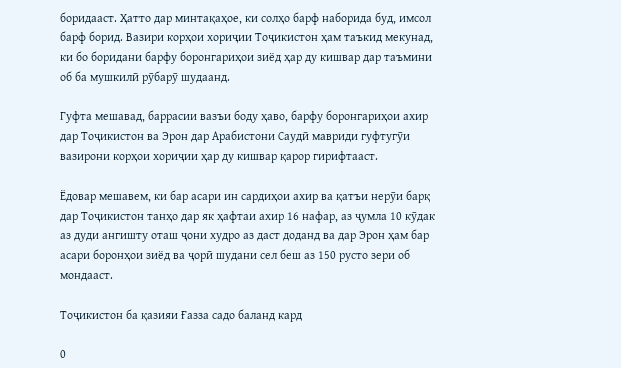боридааст. Ҳатто дар минтақаҳое, ки солҳо барф наборида буд, имсол барф борид. Вазири корҳои хориҷии Тоҷикистон ҳам таъкид мекунад, ки бо боридани барфу боронгариҳои зиёд ҳар ду кишвар дар таъмини об ба мушкилӣ рӯбарӯ шудаанд.

Гуфта мешавад, баррасии вазъи боду ҳаво, барфу боронгариҳои ахир дар Тоҷикистон ва Эрон дар Арабистони Саудӣ мавриди гуфтугӯи вазирони корҳои хориҷии ҳар ду кишвар қарор гирифтааст.

Ёдовар мешавем, ки бар асари ин сардиҳои ахир ва қатъи нерӯи барқ дар Тоҷикистон танҳо дар як ҳафтаи ахир 16 нафар, аз ҷумла 10 кӯдак аз дуди ангишту оташ ҷони худро аз даст доданд ва дар Эрон ҳам бар асари боронҳои зиёд ва ҷорӣ шудани сел беш аз 150 русто зери об мондааст.

Тоҷикистон ба қазияи Ғазза садо баланд кард

0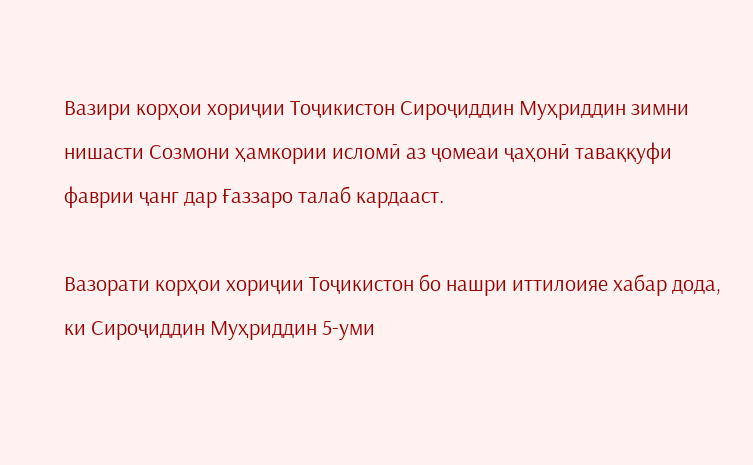Вазири корҳои хориҷии Тоҷикистон Сироҷиддин Муҳриддин зимни нишасти Созмони ҳамкории исломӣ аз ҷомеаи ҷаҳонӣ таваққуфи фаврии ҷанг дар Ғаззаро талаб кардааст.

Вазорати корҳои хориҷии Тоҷикистон бо нашри иттилоияе хабар дода, ки Сироҷиддин Муҳриддин 5-уми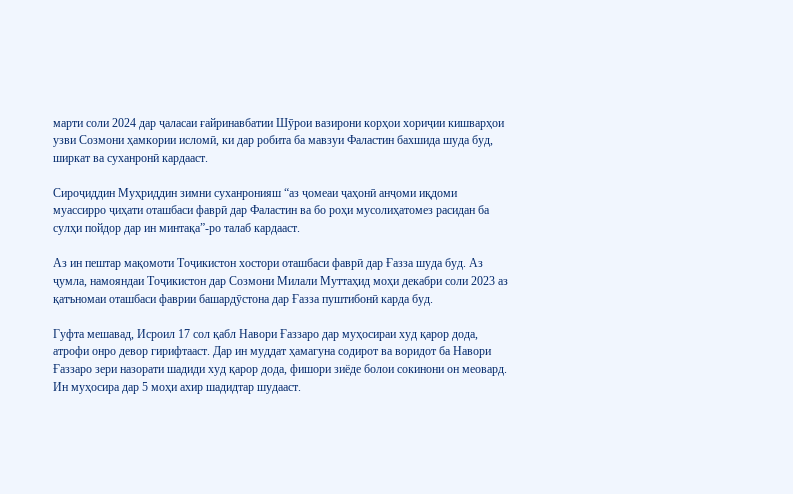марти соли 2024 дар ҷаласаи ғайринавбатии Шӯрои вазирони корҳои хориҷии кишварҳои узви Созмони ҳамкории исломӣ, ки дар робита ба мавзуи Фаластин бахшида шуда буд, ширкат ва суханронӣ кардааст.

Сироҷиддин Муҳриддин зимни суханронияш “аз ҷомеаи ҷаҳонӣ анҷоми иқдоми муассирро ҷиҳати оташбаси фаврӣ дар Фаластин ва бо роҳи мусолиҳатомез расидан ба сулҳи пойдор дар ин минтақа”-ро талаб кардааст.

Аз ин пештар мақомоти Тоҷикистон хостори оташбаси фаврӣ дар Ғазза шуда буд. Аз ҷумла, намояндаи Тоҷикистон дар Созмони Милали Муттаҳид моҳи декабри соли 2023 аз қатъномаи оташбаси фаврии башардӯстона дар Ғазза пуштибонӣ карда буд.

Гуфта мешавад, Исроил 17 сол қабл Навори Ғаззаро дар муҳосираи худ қарор дода, атрофи онро девор гирифтааст. Дар ин муддат ҳамагуна содирот ва воридот ба Навори Ғаззаро зери назорати шадиди худ қарор дода, фишори зиёде болои сокинони он меовард. Ин муҳосира дар 5 моҳи ахир шадидтар шудааст.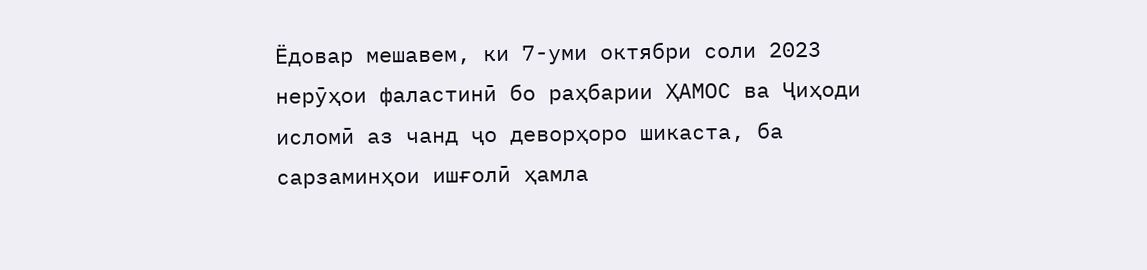Ёдовар мешавем, ки 7-уми октябри соли 2023 нерӯҳои фаластинӣ бо раҳбарии ҲАМОС ва Ҷиҳоди исломӣ аз чанд ҷо деворҳоро шикаста, ба сарзаминҳои ишғолӣ ҳамла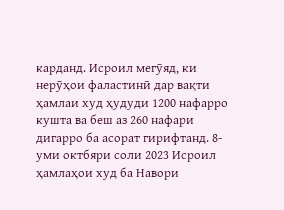карданд. Исроил мегӯяд, ки нерӯҳои фаластинӣ дар вақти ҳамлаи худ ҳудуди 1200 нафарро кушта ва беш аз 260 нафари дигарро ба асорат гирифтанд. 8-уми октбяри соли 2023 Исроил ҳамлаҳои худ ба Навори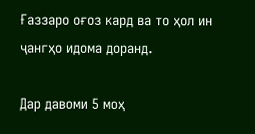Ғаззаро оғоз кард ва то ҳол ин ҷангҳо идома доранд.

Дар давоми 5 моҳ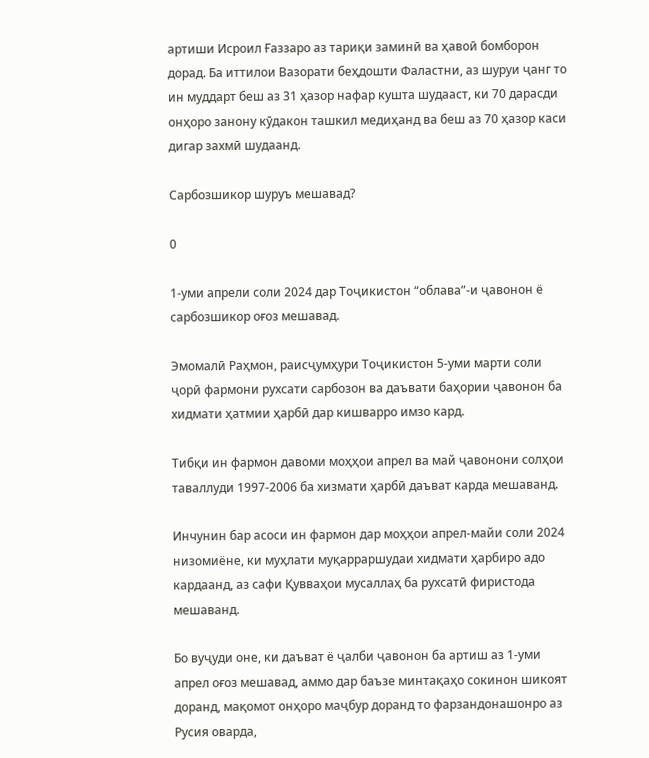артиши Исроил Ғаззаро аз тариқи заминӣ ва ҳавоӣ бомборон дорад. Ба иттилои Вазорати беҳдошти Фаластни, аз шуруи ҷанг то ин муддарт беш аз 31 ҳазор нафар кушта шудааст, ки 70 дарасди онҳоро занону кӯдакон ташкил медиҳанд ва беш аз 70 ҳазор каси дигар захмӣ шудаанд.

Сарбозшикор шуруъ мешавад?

0

1-уми апрели соли 2024 дар Тоҷикистон “облава”-и ҷавонон ё сарбозшикор оғоз мешавад.

Эмомалӣ Раҳмон, раисҷумҳури Тоҷикистон 5-уми марти соли ҷорӣ фармони рухсати сарбозон ва даъвати баҳории ҷавонон ба хидмати ҳатмии ҳарбӣ дар кишварро имзо кард.

Тибқи ин фармон давоми моҳҳои апрел ва май ҷавонони солҳои таваллуди 1997-2006 ба хизмати ҳарбӣ даъват карда мешаванд.

Инчунин бар асоси ин фармон дар моҳҳои апрел-майи соли 2024 низомиёне, ки муҳлати муқарраршудаи хидмати ҳарбиро адо кардаанд, аз сафи Қувваҳои мусаллаҳ ба рухсатӣ фиристода мешаванд.

Бо вуҷуди оне, ки даъват ё ҷалби ҷавонон ба артиш аз 1-уми апрел оғоз мешавад, аммо дар баъзе минтақаҳо сокинон шикоят доранд, мақомот онҳоро маҷбур доранд то фарзандонашонро аз Русия оварда,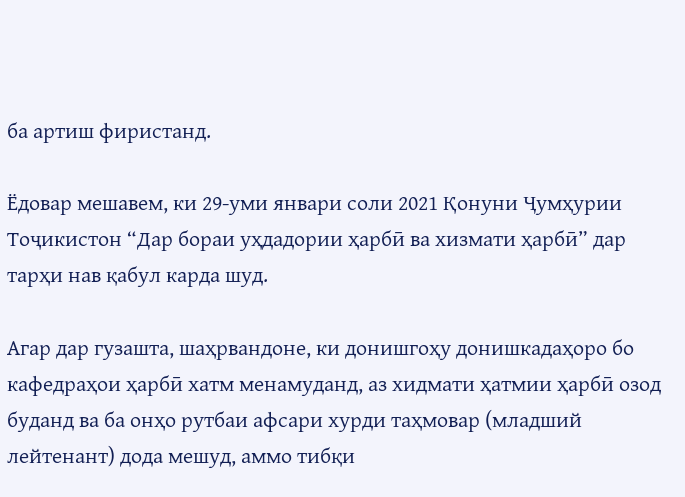ба артиш фиристанд.

Ёдовар мешавем, ки 29-уми январи соли 2021 Қонуни Ҷумҳурии Тоҷикистон “Дар бораи уҳдадории ҳарбӣ ва хизмати ҳарбӣ” дар тарҳи нав қабул карда шуд.

Агар дар гузашта, шаҳрвандоне, ки донишгоҳу донишкадаҳоро бо кафедраҳои ҳарбӣ хатм менамуданд, аз хидмати ҳатмии ҳарбӣ озод буданд ва ба онҳо рутбаи афсари хурди таҳмовар (младший лейтенант) дода мешуд, аммо тибқи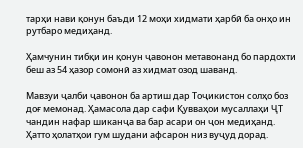тарҳи нави қонун баъди 12 моҳи хидмати ҳарбӣ ба онҳо ин рутбаро медиҳанд.

Ҳамчунин тибқи ин қонун ҷавонон метавонанд бо пардохти беш аз 54 ҳазор сомонӣ аз хидмат озод шаванд.

Мавзуи ҷалби ҷавонон ба артиш дар Тоҷикистон солҳо боз доғ мемонад. Ҳамасола дар сафи Қувваҳои мусаллаҳи ҶТ чандин нафар шиканҷа ва бар асари он ҷон медиҳанд. Ҳатто ҳолатҳои гум шудани афсарон низ вуҷуд дорад.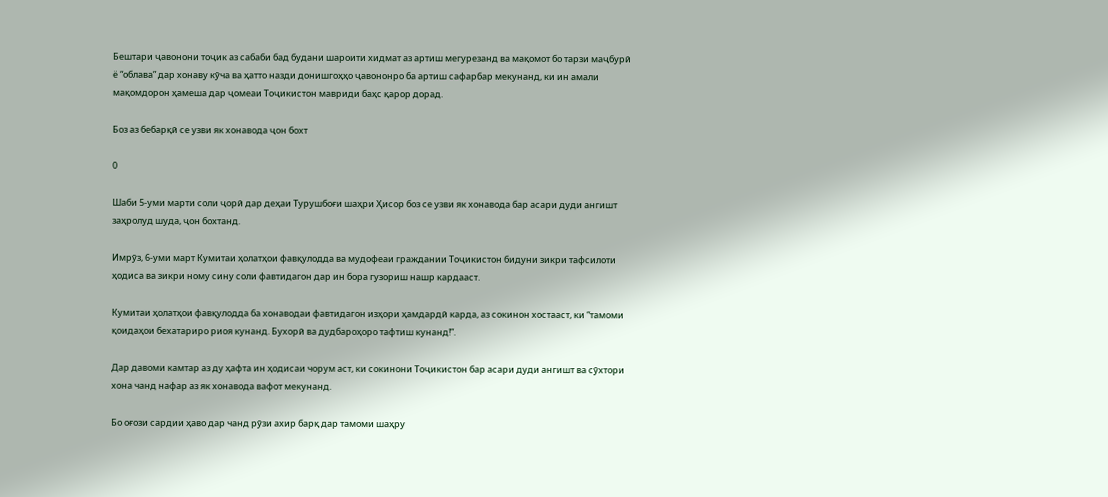Бештари ҷавонони тоҷик аз сабаби бад будани шароити хидмат аз артиш мегурезанд ва мақомот бо тарзи маҷбурӣ ё “облава” дар хонаву кӯча ва ҳатто назди донишгоҳҳо ҷавононро ба артиш сафарбар мекунанд, ки ин амали мақомдорон ҳамеша дар ҷомеаи Тоҷикистон мавриди баҳс қарор дорад.

Боз аз бебарқӣ се узви як хонавода ҷон бохт

0

Шаби 5-уми марти соли ҷорӣ дар деҳаи Турушбоғи шаҳри Ҳисор боз се узви як хонавода бар асари дуди ангишт заҳролуд шуда, ҷон бохтанд.

Имрӯз, 6-уми март Кумитаи ҳолатҳои фавқулодда ва мудофеаи граждании Тоҷикистон бидуни зикри тафсилоти ҳодиса ва зикри ному сину соли фавтидагон дар ин бора гузориш нашр кардааст.

Кумитаи ҳолатҳои фавқулодда ба хонаводаи фавтидагон изҳори ҳамдардӣ карда, аз сокинон хостааст, ки “тамоми қоидаҳои бехатариро риоя кунанд. Бухорӣ ва дудбароҳоро тафтиш кунанд!”.

Дар давоми камтар аз ду ҳафта ин ҳодисаи чорум аст, ки сокинони Тоҷикистон бар асари дуди ангишт ва сӯхтори хона чанд нафар аз як хонавода вафот мекунанд.

Бо оғози сардии ҳаво дар чанд рӯзи ахир барқ дар тамоми шаҳру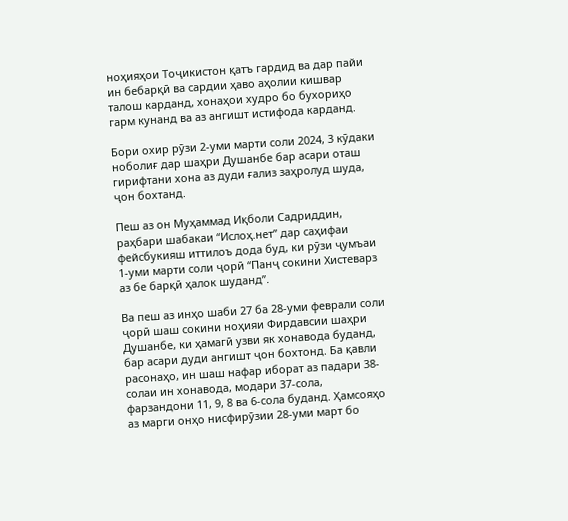ноҳияҳои Тоҷикистон қатъ гардид ва дар пайи ин бебарқӣ ва сардии ҳаво аҳолии кишвар талош карданд, хонаҳои худро бо бухориҳо гарм кунанд ва аз ангишт истифода карданд.

Бори охир рӯзи 2-уми марти соли 2024, 3 кӯдаки ноболиғ дар шаҳри Душанбе бар асари оташ гирифтани хона аз дуди ғализ заҳролуд шуда, ҷон бохтанд.

Пеш аз он Муҳаммад Иқболи Садриддин, раҳбари шабакаи “Ислоҳ.нет” дар саҳифаи фейсбукияш иттилоъ дода буд, ки рӯзи ҷумъаи 1-уми марти соли ҷорӣ “Панҷ сокини Хистеварз аз бе барқӣ ҳалок шуданд”.

Ва пеш аз инҳо шаби 27 ба 28-уми феврали соли ҷорӣ шаш сокини ноҳияи Фирдавсии шаҳри Душанбе, ки ҳамагӣ узви як хонавода буданд, бар асари дуди ангишт ҷон бохтонд. Ба қавли расонаҳо, ин шаш нафар иборат аз падари 38-солаи ин хонавода, модари 37-сола, фарзандони 11, 9, 8 ва 6-сола буданд. Ҳамсояҳо аз марги онҳо нисфирӯзии 28-уми март бо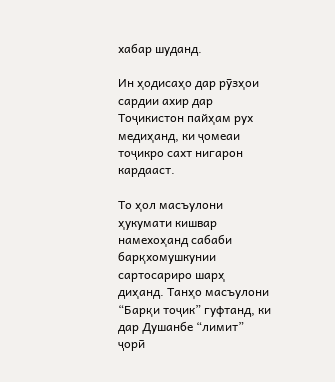хабар шуданд.

Ин ҳодисаҳо дар рӯзҳои сардии ахир дар Тоҷикистон пайҳам рух медиҳанд, ки ҷомеаи тоҷикро сахт нигарон кардааст.

То ҳол масъулони ҳукумати кишвар намехоҳанд сабаби барқхомушкунии сартосариро шарҳ диҳанд. Танҳо масъулони “Барқи тоҷик” гуфтанд, ки дар Душанбе “лимит” ҷорӣ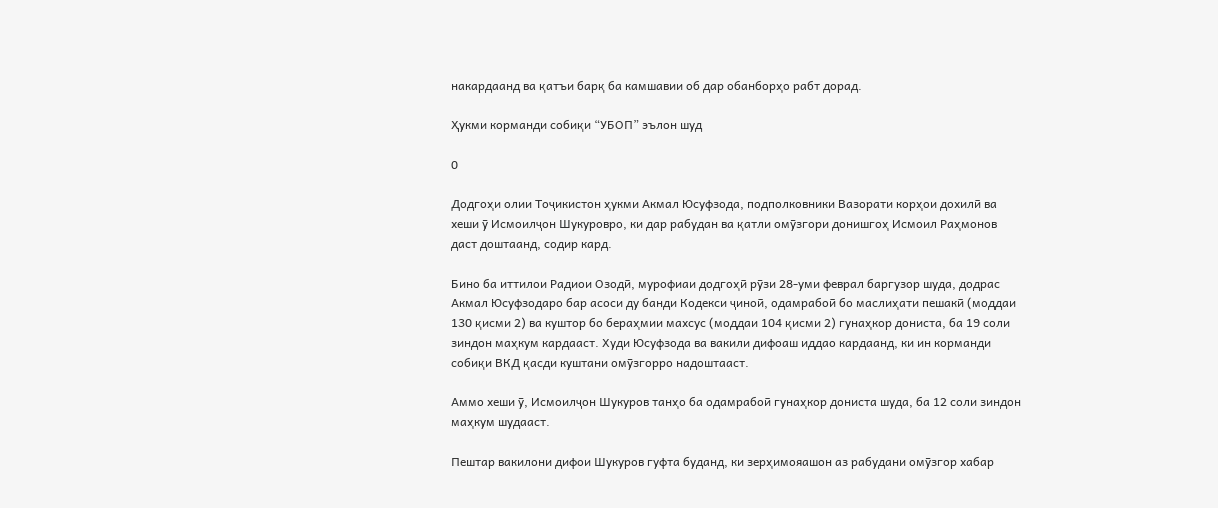накардаанд ва қатъи барқ ба камшавии об дар обанборҳо рабт дорад.

Ҳукми корманди собиқи “УБОП” эълон шуд

0

Додгоҳи олии Тоҷикистон ҳукми Акмал Юсуфзода, подполковники Вазорати корҳои дохилӣ ва хеши ӯ Исмоилҷон Шукуровро, ки дар рабудан ва қатли омӯзгори донишгоҳ Исмоил Раҳмонов даст доштаанд, содир кард.

Бино ба иттилои Радиои Озодӣ, мурофиаи додгоҳӣ рӯзи 28-уми феврал баргузор шуда, додрас Акмал Юсуфзодаро бар асоси ду банди Кодекси ҷиноӣ, одамрабоӣ бо маслиҳати пешакӣ (моддаи 130 қисми 2) ва куштор бо бераҳмии махсус (моддаи 104 қисми 2) гунаҳкор дониста, ба 19 соли зиндон маҳкум кардааст. Худи Юсуфзода ва вакили дифоаш иддао кардаанд, ки ин корманди собиқи ВКД қасди куштани омӯзгорро надоштааст.

Аммо хеши ӯ, Исмоилҷон Шукуров танҳо ба одамрабоӣ гунаҳкор дониста шуда, ба 12 соли зиндон маҳкум шудааст.

Пештар вакилони дифои Шукуров гуфта буданд, ки зерҳимояашон аз рабудани омӯзгор хабар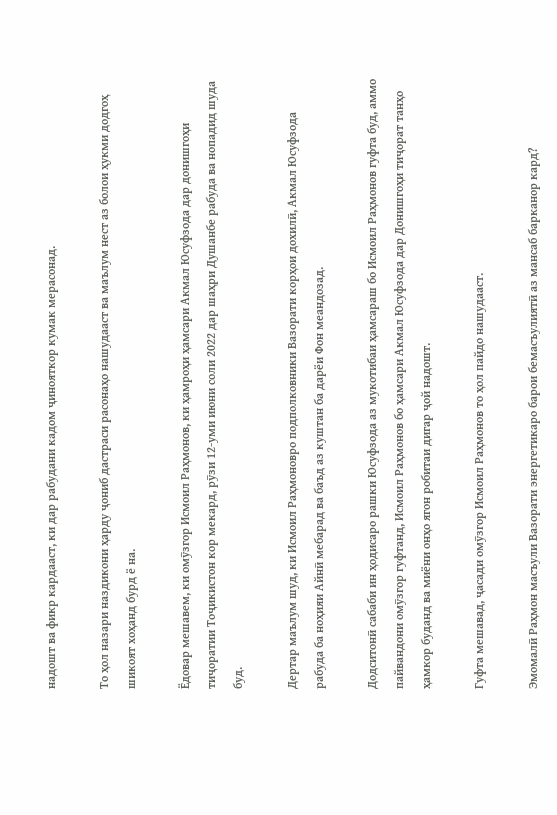надошт ва фикр кардааст, ки дар рабудани кадом ҷинояткор кумак мерасонад.

То ҳол назари наздикони ҳарду ҷониб дастраси расонаҳо нашудааст ва маълум нест аз болои ҳукми додгоҳ шикоят хоҳанд бурд ё на.

Ёдовар мешавем, ки омӯзгор Исмоил Раҳмонов, ки ҳамроҳи ҳамсари Акмал Юсуфзода дар донишгоҳи тиҷоратии Тоҷикистон кор мекард, рӯзи 12-уми июни соли 2022 дар шаҳри Душанбе рабуда ва нопадид шуда буд.

Дертар маълум шуд, ки Исмоил Раҳмоновро подполковники Вазорати корҳои дохилӣ, Акмал Юсуфзода рабуда ба ноҳияи Айнӣ мебарад ва баъд аз куштан ба дарёи Фон меандозад.

Додситонӣ сабаби ин ҳодисаро рашки Юсуфзода аз мукотибаи ҳамсараш бо Исмоил Раҳмонов гуфта буд, аммо пайвандони омӯзгор гуфтанд, Исмоил Раҳмонов бо ҳамсари Акмал Юсуфзода дар Донишгоҳи тиҷорат танҳо ҳамкор буданд ва миёни онҳо ягон робитаи дигар ҷой надошт.

Гуфта мешавад, ҷасади омӯзгор Исмоил Раҳмонов то ҳол пайдо нашудааст.

Эмомалӣ Раҳмон масъули Вазорати энергетикаро барои бемасъулиятӣ аз мансаб барканор кард?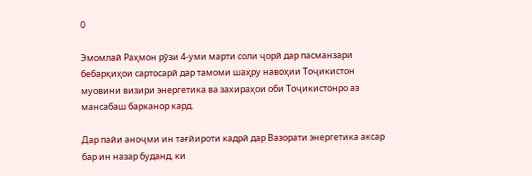0

Эмомлаӣ Раҳмон рӯзи 4-уми марти соли ҷорӣ дар пасманзари бебарқиҳои сартосарӣ дар тамоми шаҳру навоҳии Тоҷикистон муовини визири энергетика ва захираҳои оби Тоҷикистонро аз мансабаш барканор кард.

Дар пайи аноҷми ин тағйироти кадрӣ дар Вазорати энергетика аксар бар ин назар буданд, ки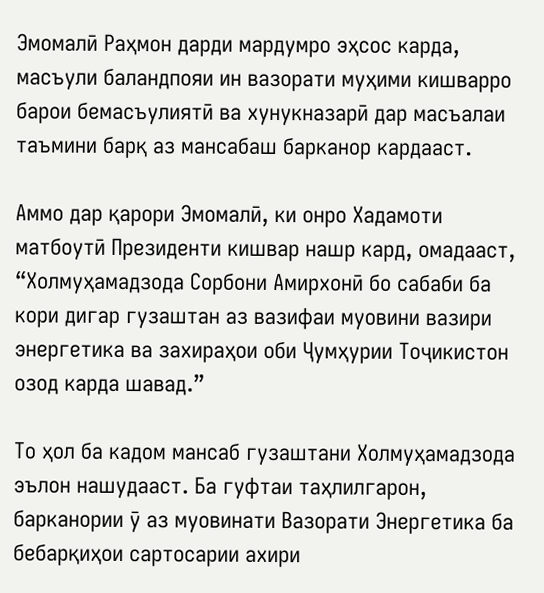Эмомалӣ Раҳмон дарди мардумро эҳсос карда, масъули баландпояи ин вазорати муҳими кишварро барои бемасъулиятӣ ва хунукназарӣ дар масъалаи таъмини барқ аз мансабаш барканор кардааст.

Аммо дар қарори Эмомалӣ, ки онро Хадамоти матбоутӣ Президенти кишвар нашр кард, омадааст, “Холмуҳамадзода Сорбони Амирхонӣ бо сабаби ба кори дигар гузаштан аз вазифаи муовини вазири энергетика ва захираҳои оби Ҷумҳурии Тоҷикистон озод карда шавад.”

То ҳол ба кадом мансаб гузаштани Холмуҳамадзода эълон нашудааст. Ба гуфтаи таҳлилгарон, барканории ӯ аз муовинати Вазорати Энергетика ба бебарқиҳои сартосарии ахири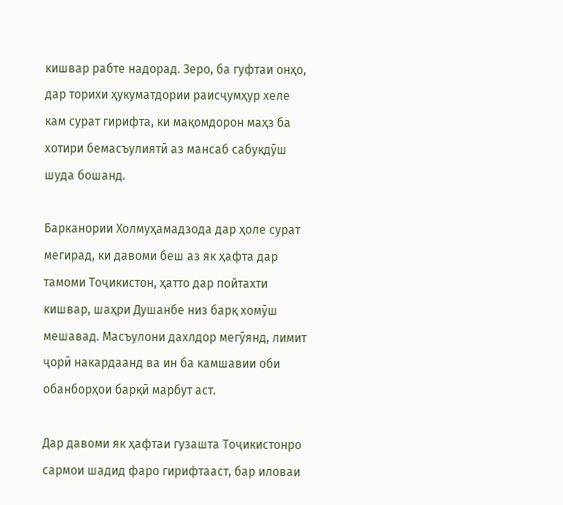кишвар рабте надорад. Зеро, ба гуфтаи онҳо, дар торихи ҳукуматдории раисҷумҳур хеле кам сурат гирифта, ки мақомдорон маҳз ба хотири бемасъулиятӣ аз мансаб сабукдӯш шуда бошанд.

Барканории Холмуҳамадзода дар ҳоле сурат мегирад, ки давоми беш аз як ҳафта дар тамоми Тоҷикистон, ҳатто дар пойтахти кишвар, шаҳри Душанбе низ барқ хомӯш мешавад. Масъулони дахлдор мегӯянд, лимит ҷорӣ накардаанд ва ин ба камшавии оби обанборҳои барқӣ марбут аст.

Дар давоми як ҳафтаи гузашта Тоҷикистонро сармои шадид фаро гирифтааст, бар иловаи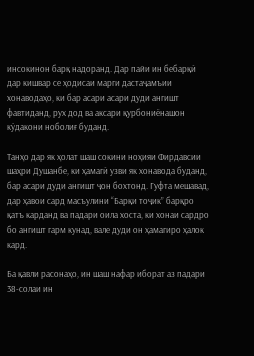инсокинон барқ надоранд. Дар пайи ин бебарқӣ дар кишвар се ҳодисаи марги дастаҷамъии хонаводаҳо, ки бар асари асари дуди ангишт фавтиданд, рух дод ва аксари қурбониёнашон кӯдакони ноболиғ буданд.

Танҳо дар як ҳолат шаш сокини ноҳияи Фирдавсии шаҳри Душанбе, ки ҳамагӣ узви як хонавода буданд, бар асари дуди ангишт ҷон бохтонд. Гуфта мешавад, дар ҳавои сард масъулини “Барқи тоҷик” барқро қатъ карданд ва падари оила хоста, ки хонаи сардро бо ангишт гарм кунад, вале дуди он ҳамагиро ҳалок кард.

Ба қавли расонаҳо, ин шаш нафар иборат аз падари 38-солаи ин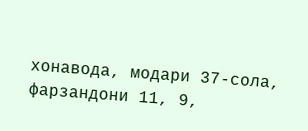хонавода, модари 37-сола, фарзандони 11, 9,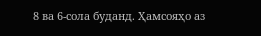8 ва 6-сола буданд. Ҳамсояҳо аз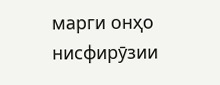марги онҳо нисфирӯзии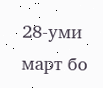28-уми март бо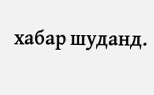хабар шуданд.